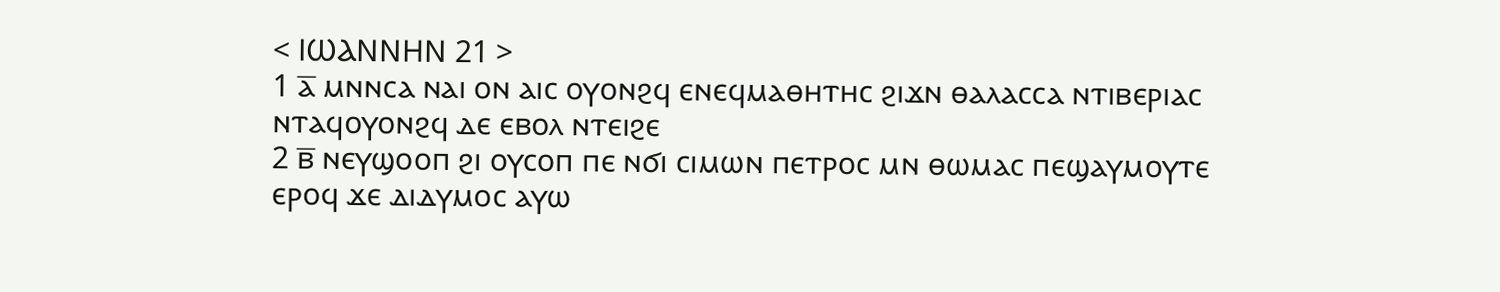< ⲒⲰⲀⲚⲚⲎⲚ 21 >
1 ⲁ̅ ⲙⲛⲛⲥⲁ ⲛⲁⲓ ⲟⲛ ⲁⲓⲥ ⲟⲩⲟⲛϩϥ ⲉⲛⲉϥⲙⲁⲑⲏⲧⲏⲥ ϩⲓϫⲛ ⲑⲁⲗⲁⲥⲥⲁ ⲛⲧⲓⲃⲉⲣⲓⲁⲥ ⲛⲧⲁϥⲟⲩⲟⲛϩϥ ⲇⲉ ⲉⲃⲟⲗ ⲛⲧⲉⲓϩⲉ
2 ⲃ̅ ⲛⲉⲩϣⲟⲟⲡ ϩⲓ ⲟⲩⲥⲟⲡ ⲡⲉ ⲛϭⲓ ⲥⲓⲙⲱⲛ ⲡⲉⲧⲣⲟⲥ ⲙⲛ ⲑⲱⲙⲁⲥ ⲡⲉϣⲁⲩⲙⲟⲩⲧⲉ ⲉⲣⲟϥ ϫⲉ ⲇⲓⲇⲩⲙⲟⲥ ⲁⲩⲱ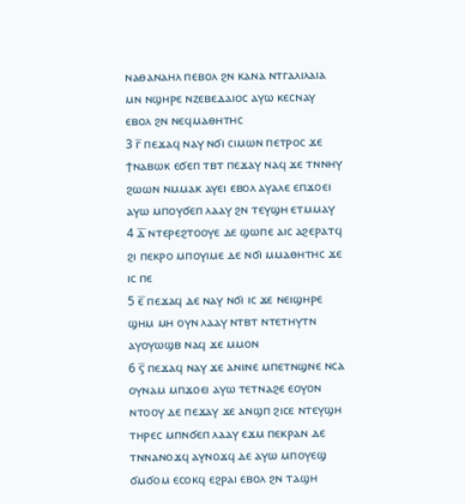ⲛⲁⲑⲁⲛⲁⲏⲗ ⲡⲉⲃⲟⲗ ϩⲛ ⲕⲁⲛⲁ ⲛⲧⲅⲁⲗⲓⲗⲁⲓⲁ ⲙⲛ ⲛϣⲏⲣⲉ ⲛⲍⲉⲃⲉⲇⲁⲓⲟⲥ ⲁⲩⲱ ⲕⲉⲥⲛⲁⲩ ⲉⲃⲟⲗ ϩⲛ ⲛⲉϥⲙⲁⲑⲏⲧⲏⲥ
3 ⲅ̅ ⲡⲉϫⲁϥ ⲛⲁⲩ ⲛϭⲓ ⲥⲓⲙⲱⲛ ⲡⲉⲧⲣⲟⲥ ϫⲉ ϯⲛⲁⲃⲱⲕ ⲉϭⲉⲡ ⲧⲃⲧ ⲡⲉϫⲁⲩ ⲛⲁϥ ϫⲉ ⲧⲛⲛⲏⲩ ϩⲱⲱⲛ ⲛⲙⲙⲁⲕ ⲁⲩⲉⲓ ⲉⲃⲟⲗ ⲁⲩⲁⲗⲉ ⲉⲡϫⲟⲉⲓ ⲁⲩⲱ ⲙⲡⲟⲩϭⲉⲡ ⲗⲁⲁⲩ ϩⲛ ⲧⲉⲩϣⲏ ⲉⲧⲙⲙⲁⲩ
4 ⲇ̅ ⲛⲧⲉⲣⲉϩⲧⲟⲟⲩⲉ ⲇⲉ ϣⲱⲡⲉ ⲁⲓⲥ ⲁϩⲉⲣⲁⲧϥ ϩⲓ ⲡⲉⲕⲣⲟ ⲙⲡⲟⲩⲓⲙⲉ ⲇⲉ ⲛϭⲓ ⲙⲙⲁⲑⲏⲧⲏⲥ ϫⲉ ⲓⲥ ⲡⲉ
5 ⲉ̅ ⲡⲉϫⲁϥ ⲇⲉ ⲛⲁⲩ ⲛϭⲓ ⲓⲥ ϫⲉ ⲛⲉⲓϣⲏⲣⲉ ϣⲏⲙ ⲙⲏ ⲟⲩⲛ ⲗⲁⲁⲩ ⲛⲧⲃⲧ ⲛⲧⲉⲧⲏⲩⲧⲛ ⲁⲩⲟⲩⲱϣⲃ ⲛⲁϥ ϫⲉ ⲙⲙⲟⲛ
6 ⲋ̅ ⲡⲉϫⲁϥ ⲛⲁⲩ ϫⲉ ⲁⲛⲓⲛⲉ ⲙⲡⲉⲧⲛϣⲛⲉ ⲛⲥⲁ ⲟⲩⲛⲁⲙ ⲙⲡϫⲟⲉⲓ ⲁⲩⲱ ⲧⲉⲧⲛⲁϩⲉ ⲉⲟⲩⲟⲛ ⲛⲧⲟⲟⲩ ⲇⲉ ⲡⲉϫⲁⲩ ϫⲉ ⲁⲛϣⲡ ϩⲓⲥⲉ ⲛⲧⲉⲩϣⲏ ⲧⲏⲣⲉⲥ ⲙⲡⲛϭⲉⲡ ⲗⲁⲁⲩ ⲉϫⲙ ⲡⲉⲕⲣⲁⲛ ⲇⲉ ⲧⲛⲛⲁⲛⲟϫϥ ⲁⲩⲛⲟϫϥ ⲇⲉ ⲁⲩⲱ ⲙⲡⲟⲩⲉϣ ϭⲙϭⲟⲙ ⲉⲥⲟⲕϥ ⲉϩⲣⲁⲓ ⲉⲃⲟⲗ ϩⲛ ⲧⲁϣⲏ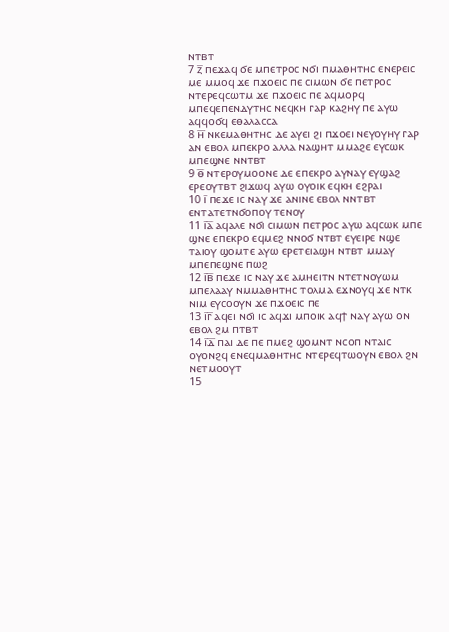ⲛⲧⲃⲧ
7 ⲍ̅ ⲡⲉϫⲁϥ ϭⲉ ⲙⲡⲉⲧⲣⲟⲥ ⲛϭⲓ ⲡⲙⲁⲑⲏⲧⲏⲥ ⲉⲛⲉⲣⲉⲓⲥ ⲙⲉ ⲙⲙⲟϥ ϫⲉ ⲡϫⲟⲉⲓⲥ ⲡⲉ ⲥⲓⲙⲱⲛ ϭⲉ ⲡⲉⲧⲣⲟⲥ ⲛⲧⲉⲣⲉϥⲥⲱⲧⲙ ϫⲉ ⲡϫⲟⲉⲓⲥ ⲡⲉ ⲁϥⲙⲟⲣϥ ⲙⲡⲉϥⲉⲡⲉⲛⲇⲩⲧⲏⲥ ⲛⲉϥⲕⲏ ⲅⲁⲣ ⲕⲁϩⲏⲩ ⲡⲉ ⲁⲩⲱ ⲁϥϥⲟϭϥ ⲉⲑⲁⲗⲁⲥⲥⲁ
8 ⲏ̅ ⲛⲕⲉⲙⲁⲑⲏⲧⲏⲥ ⲇⲉ ⲁⲩⲉⲓ ϩⲓ ⲡϫⲟⲉⲓ ⲛⲉⲩⲟⲩⲏⲩ ⲅⲁⲣ ⲁⲛ ⲉⲃⲟⲗ ⲙⲡⲉⲕⲣⲟ ⲁⲗⲗⲁ ⲛⲁϣⲏⲧ ⲙⲙⲁϩⲉ ⲉⲩⲥⲱⲕ ⲙⲡⲉϣⲛⲉ ⲛⲛⲧⲃⲧ
9 ⲑ̅ ⲛⲧⲉⲣⲟⲩⲙⲟⲟⲛⲉ ⲇⲉ ⲉⲡⲉⲕⲣⲟ ⲁⲩⲛⲁⲩ ⲉⲩϣⲁϩ ⲉⲣⲉⲟⲩⲧⲃⲧ ϩⲓϫⲱϥ ⲁⲩⲱ ⲟⲩⲟⲓⲕ ⲉϥⲕⲏ ⲉϩⲣⲁⲓ
10 ⲓ̅ ⲡⲉϫⲉ ⲓⲥ ⲛⲁⲩ ϫⲉ ⲁⲛⲓⲛⲉ ⲉⲃⲟⲗ ⲛⲛⲧⲃⲧ ⲉⲛⲧⲁⲧⲉⲧⲛϭⲟⲡⲟⲩ ⲧⲉⲛⲟⲩ
11 ⲓ̅ⲁ̅ ⲁϥⲁⲗⲉ ⲛϭⲓ ⲥⲓⲙⲱⲛ ⲡⲉⲧⲣⲟⲥ ⲁⲩⲱ ⲁϥⲥⲱⲕ ⲙⲡⲉ ϣⲛⲉ ⲉⲡⲉⲕⲣⲟ ⲉϥⲙⲉϩ ⲛⲛⲟϭ ⲛⲧⲃⲧ ⲉⲩⲉⲓⲣⲉ ⲛϣⲉ ⲧⲁⲓⲟⲩ ϣⲟⲙⲧⲉ ⲁⲩⲱ ⲉⲣⲉⲧⲉⲓⲁϣⲏ ⲛⲧⲃⲧ ⲙⲙⲁⲩ ⲙⲡⲉⲡⲉϣⲛⲉ ⲡⲱϩ
12 ⲓ̅ⲃ̅ ⲡⲉϫⲉ ⲓⲥ ⲛⲁⲩ ϫⲉ ⲁⲙⲏⲉⲓⲧⲛ ⲛⲧⲉⲧⲛⲟⲩⲱⲙ ⲙⲡⲉⲗⲁⲁⲩ ⲛⲙⲙⲁⲑⲏⲧⲏⲥ ⲧⲟⲗⲙⲁ ⲉϫⲛⲟⲩϥ ϫⲉ ⲛⲧⲕ ⲛⲓⲙ ⲉⲩⲥⲟⲟⲩⲛ ϫⲉ ⲡϫⲟⲉⲓⲥ ⲡⲉ
13 ⲓ̅ⲅ̅ ⲁϥⲉⲓ ⲛϭⲓ ⲓⲥ ⲁϥϫⲓ ⲙⲡⲟⲓⲕ ⲁϥϯ ⲛⲁⲩ ⲁⲩⲱ ⲟⲛ ⲉⲃⲟⲗ ϩⲙ ⲡⲧⲃⲧ
14 ⲓ̅ⲇ̅ ⲡⲁⲓ ⲇⲉ ⲡⲉ ⲡⲙⲉϩ ϣⲟⲙⲛⲧ ⲛⲥⲟⲡ ⲛⲧⲁⲓⲥ ⲟⲩⲟⲛϩϥ ⲉⲛⲉϥⲙⲁⲑⲏⲧⲏⲥ ⲛⲧⲉⲣⲉϥⲧⲱⲟⲩⲛ ⲉⲃⲟⲗ ϩⲛ ⲛⲉⲧⲙⲟⲟⲩⲧ
15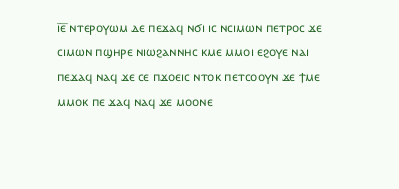ⲓ̅ⲉ̅ ⲛⲧⲉⲣⲟⲩⲱⲙ ⲇⲉ ⲡⲉϫⲁϥ ⲛϭⲓ ⲓⲥ ⲛⲥⲓⲙⲱⲛ ⲡⲉⲧⲣⲟⲥ ϫⲉ ⲥⲓⲙⲱⲛ ⲡϣⲏⲣⲉ ⲛⲓⲱϩⲁⲛⲛⲏⲥ ⲕⲙⲉ ⲙⲙⲟⲓ ⲉϩⲟⲩⲉ ⲛⲁⲓ ⲡⲉϫⲁϥ ⲛⲁϥ ϫⲉ ⲥⲉ ⲡϫⲟⲉⲓⲥ ⲛⲧⲟⲕ ⲡⲉⲧⲥⲟⲟⲩⲛ ϫⲉ ϯⲙⲉ ⲙⲙⲟⲕ ⲡⲉ ϫⲁϥ ⲛⲁϥ ϫⲉ ⲙⲟⲟⲛⲉ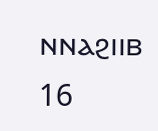ⲛⲛⲁϩⲓⲓⲃ
16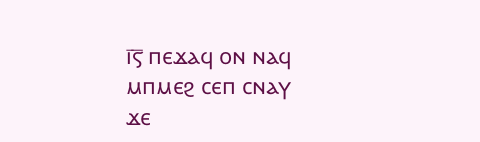ⲓ̅ⲋ̅ ⲡⲉϫⲁϥ ⲟⲛ ⲛⲁϥ ⲙⲡⲙⲉϩ ⲥⲉⲡ ⲥⲛⲁⲩ ϫⲉ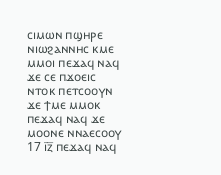ⲥⲓⲙⲱⲛ ⲡϣⲏⲣⲉ ⲛⲓⲱϩⲁⲛⲛⲏⲥ ⲕⲙⲉ ⲙⲙⲟⲓ ⲡⲉϫⲁϥ ⲛⲁϥ ϫⲉ ⲥⲉ ⲡϫⲟⲉⲓⲥ ⲛⲧⲟⲕ ⲡⲉⲧⲥⲟⲟⲩⲛ ϫⲉ ϯⲙⲉ ⲙⲙⲟⲕ ⲡⲉϫⲁϥ ⲛⲁϥ ϫⲉ ⲙⲟⲟⲛⲉ ⲛⲛⲁⲉⲥⲟⲟⲩ
17 ⲓ̅ⲍ̅ ⲡⲉϫⲁϥ ⲛⲁϥ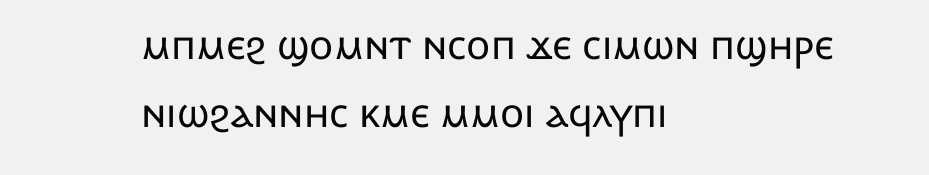ⲙⲡⲙⲉϩ ϣⲟⲙⲛⲧ ⲛⲥⲟⲡ ϫⲉ ⲥⲓⲙⲱⲛ ⲡϣⲏⲣⲉ ⲛⲓⲱϩⲁⲛⲛⲏⲥ ⲕⲙⲉ ⲙⲙⲟⲓ ⲁϥⲗⲩⲡⲓ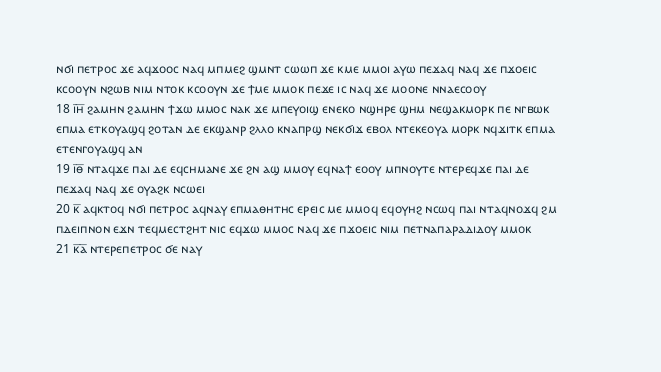ⲛϭⲓ ⲡⲉⲧⲣⲟⲥ ϫⲉ ⲁϥϫⲟⲟⲥ ⲛⲁϥ ⲙⲡⲙⲉϩ ϣⲙⲛⲧ ⲥⲱⲱⲡ ϫⲉ ⲕⲙⲉ ⲙⲙⲟⲓ ⲁⲩⲱ ⲡⲉϫⲁϥ ⲛⲁϥ ϫⲉ ⲡϫⲟⲉⲓⲥ ⲕⲥⲟⲟⲩⲛ ⲛϩⲱⲃ ⲛⲓⲙ ⲛⲧⲟⲕ ⲕⲥⲟⲟⲩⲛ ϫⲉ ϯⲙⲉ ⲙⲙⲟⲕ ⲡⲉϫⲉ ⲓⲥ ⲛⲁϥ ϫⲉ ⲙⲟⲟⲛⲉ ⲛⲛⲁⲉⲥⲟⲟⲩ
18 ⲓ̅ⲏ̅ ϩⲁⲙⲏⲛ ϩⲁⲙⲏⲛ ϯϫⲱ ⲙⲙⲟⲥ ⲛⲁⲕ ϫⲉ ⲙⲡⲉⲩⲟⲓϣ ⲉⲛⲉⲕⲟ ⲛϣⲏⲣⲉ ϣⲏⲙ ⲛⲉϣⲁⲕⲙⲟⲣⲕ ⲡⲉ ⲛⲅⲃⲱⲕ ⲉⲡⲙⲁ ⲉⲧⲕⲟⲩⲁϣϥ ϩⲟⲧⲁⲛ ⲇⲉ ⲉⲕϣⲁⲛⲣ ϩⲗⲗⲟ ⲕⲛⲁⲡⲣϣ ⲛⲉⲕϭⲓϫ ⲉⲃⲟⲗ ⲛⲧⲉⲕⲉⲟⲩⲁ ⲙⲟⲣⲕ ⲛϥϫⲓⲧⲕ ⲉⲡⲙⲁ ⲉⲧⲉⲛⲅⲟⲩⲁϣϥ ⲁⲛ
19 ⲓ̅ⲑ̅ ⲛⲧⲁϥϫⲉ ⲡⲁⲓ ⲇⲉ ⲉϥⲥⲏⲙⲁⲛⲉ ϫⲉ ϩⲛ ⲁϣ ⲙⲙⲟⲩ ⲉϥⲛⲁϯ ⲉⲟⲟⲩ ⲙⲡⲛⲟⲩⲧⲉ ⲛⲧⲉⲣⲉϥϫⲉ ⲡⲁⲓ ⲇⲉ ⲡⲉϫⲁϥ ⲛⲁϥ ϫⲉ ⲟⲩⲁϩⲕ ⲛⲥⲱⲉⲓ
20 ⲕ̅ ⲁϥⲕⲧⲟϥ ⲛϭⲓ ⲡⲉⲧⲣⲟⲥ ⲁϥⲛⲁⲩ ⲉⲡⲙⲁⲑⲏⲧⲏⲥ ⲉⲣⲉⲓⲥ ⲙⲉ ⲙⲙⲟϥ ⲉϥⲟⲩⲏϩ ⲛⲥⲱϥ ⲡⲁⲓ ⲛⲧⲁϥⲛⲟϫϥ ϩⲙ ⲡⲇⲉⲓⲡⲛⲟⲛ ⲉϫⲛ ⲧⲉϥⲙⲉⲥⲧϩⲏⲧ ⲛⲓⲥ ⲉϥϫⲱ ⲙⲙⲟⲥ ⲛⲁϥ ϫⲉ ⲡϫⲟⲉⲓⲥ ⲛⲓⲙ ⲡⲉⲧⲛⲁⲡⲁⲣⲁⲇⲓⲇⲟⲩ ⲙⲙⲟⲕ
21 ⲕ̅ⲁ̅ ⲛⲧⲉⲣⲉⲡⲉⲧⲣⲟⲥ ϭⲉ ⲛⲁⲩ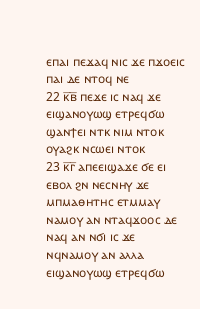ⲉⲡⲁⲓ ⲡⲉϫⲁϥ ⲛⲓⲥ ϫⲉ ⲡϫⲟⲉⲓⲥ ⲡⲁⲓ ⲇⲉ ⲛⲧⲟϥ ⲛⲉ
22 ⲕ̅ⲃ̅ ⲡⲉϫⲉ ⲓⲥ ⲛⲁϥ ϫⲉ ⲉⲓϣⲁⲛⲟⲩⲱϣ ⲉⲧⲣⲉϥϭⲱ ϣⲁⲛϯⲉⲓ ⲛⲧⲕ ⲛⲓⲙ ⲛⲧⲟⲕ ⲟⲩⲁϩⲕ ⲛⲥⲱⲉⲓ ⲛⲧⲟⲕ
23 ⲕ̅ⲅ̅ ⲁⲡⲉⲉⲓϣⲁϫⲉ ϭⲉ ⲉⲓ ⲉⲃⲟⲗ ϩⲛ ⲛⲉⲥⲛⲏⲩ ϫⲉ ⲙⲡⲙⲁⲑⲏⲧⲏⲥ ⲉⲧⲙⲙⲁⲩ ⲛⲁⲙⲟⲩ ⲁⲛ ⲛⲧⲁϥϫⲟⲟⲥ ⲇⲉ ⲛⲁϥ ⲁⲛ ⲛϭⲓ ⲓⲥ ϫⲉ ⲛϥⲛⲁⲙⲟⲩ ⲁⲛ ⲁⲗⲗⲁ ⲉⲓϣⲁⲛⲟⲩⲱϣ ⲉⲧⲣⲉϥϭⲱ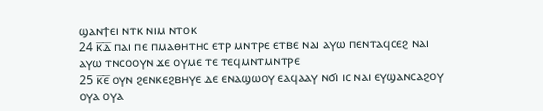ϣⲁⲛϯⲉⲓ ⲛⲧⲕ ⲛⲓⲙ ⲛⲧⲟⲕ
24 ⲕ̅ⲇ̅ ⲡⲁⲓ ⲡⲉ ⲡⲙⲁⲑⲏⲧⲏⲥ ⲉⲧⲣ ⲙⲛⲧⲣⲉ ⲉⲧⲃⲉ ⲛⲁⲓ ⲁⲩⲱ ⲡⲉⲛⲧⲁϥⲥⲉϩ ⲛⲁⲓ ⲁⲩⲱ ⲧⲛⲥⲟⲟⲩⲛ ϫⲉ ⲟⲩⲙⲉ ⲧⲉ ⲧⲉϥⲙⲛⲧⲙⲛⲧⲣⲉ
25 ⲕ̅ⲉ̅ ⲟⲩⲛ ϩⲉⲛⲕⲉϩⲃⲏⲩⲉ ⲇⲉ ⲉⲛⲁϣⲱⲟⲩ ⲉⲁϥⲁⲁⲩ ⲛϭⲓ ⲓⲥ ⲛⲁⲓ ⲉⲩϣⲁⲛⲥⲁϩⲟⲩ ⲟⲩⲁ ⲟⲩⲁ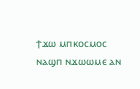ϯϫⲱ ⲙⲡⲕⲟⲥⲙⲟⲥ ⲛⲁϣⲡ ⲛϫⲱⲱⲙⲉ ⲁⲛ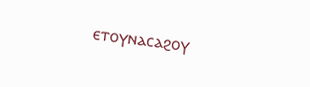ⲉⲧⲟⲩⲛⲁⲥⲁϩⲟⲩ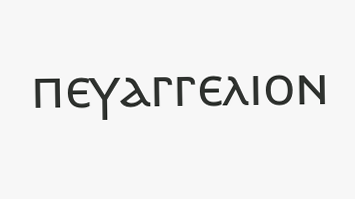ⲡⲉⲩⲁⲅⲅⲉⲗⲓⲟⲛ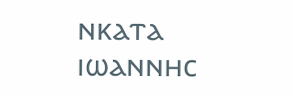ⲛⲕⲁⲧⲁ ⲓⲱⲁⲛⲛⲏⲥ